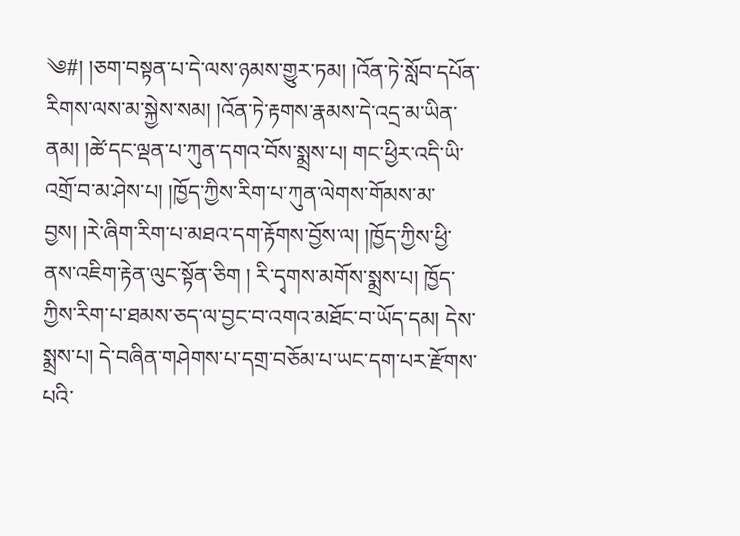༄#། །ཅག་བསྟན་པ་དེ་ལས་ཉམས་གྱུར་ཏམ། །འོན་ཏེ་སློབ་དཔོན་རིགས་ལས་མ་སྐྱེས་སམ། །འོན་ཏེ་རྟགས་རྣམས་དེ་འདྲ་མ་ཡིན་ནམ། །ཚེ་དང་ལྡན་པ་ཀུན་དགའ་བོས་སྨྲས་པ། གང་ཕྱིར་འདི་ཡི་འགྲོ་བ་མ་ཤེས་པ། །ཁྱོད་ཀྱིས་རིག་པ་ཀུན་ལེགས་གོམས་མ་བྱས། །རེ་ཞིག་རིག་པ་མཐའ་དག་རྟོགས་བྱོས་ལ། །ཁྱོད་ཀྱིས་ཕྱི་ནས་འཇིག་རྟེན་ལུང་སྟོན་ཅིག ། རི་དྭགས་མགོས་སྨྲས་པ། ཁྱོད་ཀྱིས་རིག་པ་ཐམས་ཅད་ལ་བྱང་བ་འགའ་མཐོང་བ་ཡོད་དམ། དེས་སྨྲས་པ། དེ་བཞིན་གཤེགས་པ་དགྲ་བཅོམ་པ་ཡང་དག་པར་རྫོགས་པའི་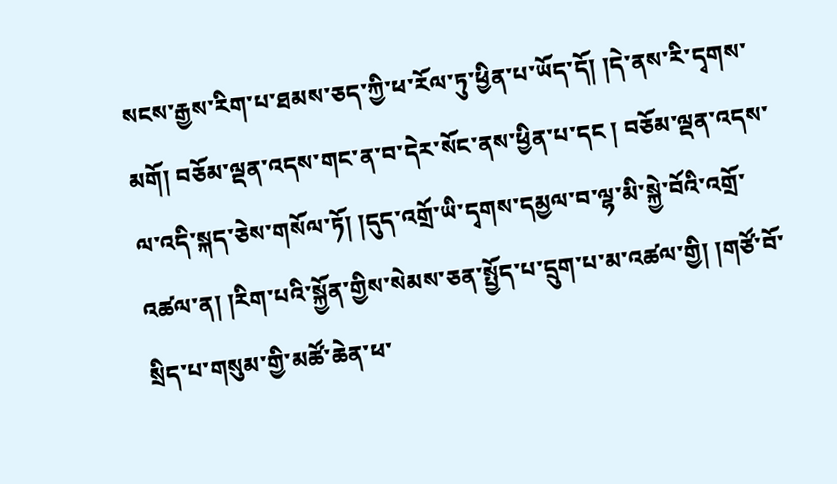སངས་རྒྱས་རིག་པ་ཐམས་ཅད་ཀྱི་ཕ་རོལ་ཏུ་ཕྱིན་པ་ཡོད་དོ། །དེ་ནས་རི་དྭགས་མགོ། བཅོམ་ལྡན་འདས་གང་ན་བ་དེར་སོང་ནས་ཕྱིན་པ་དང ། བཅོམ་ལྡན་འདས་ལ་འདི་སྐད་ཅེས་གསོལ་ཏོ། །དུད་འགྲོ་ཡི་དྭགས་དམྱལ་བ་ལྷ་མི་སྐྱེ་བོའི་འགྲོ་འཚལ་ན། །རིག་པའི་སྐྱོན་གྱིས་སེམས་ཅན་སྤྱོད་པ་དྲུག་པ་མ་འཚལ་གྱི། །གཙོ་བོ་སྲིད་པ་གསུམ་གྱི་མཚོ་ཆེན་ཕ་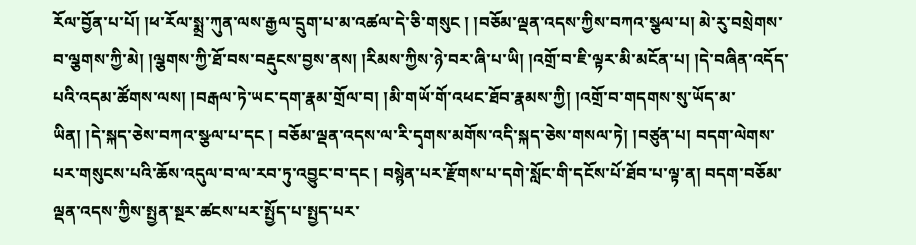རོལ་བྱོན་པ་པོ། །ཕ་རོལ་སྨྲ་ཀུན་ལས་རྒྱལ་དྲུག་པ་མ་འཚལ་དེ་ཅི་གསུང ། །བཅོམ་ལྡན་འདས་ཀྱིས་བཀའ་སྩལ་པ། མེ་རུ་བསྲེགས་བ་ལྕགས་ཀྱི་མེ། །ལྕགས་ཀྱི་ཐོ་བས་བརྡུངས་བྱས་ནས། །རིམས་ཀྱིས་ཉེ་བར་ཞི་པ་ཡི། །འགྲོ་བ་ཇི་ལྟར་མི་མངོན་པ། །དེ་བཞིན་འདོད་པའི་འདམ་ཚོགས་ལས། །བརྒལ་ཏེ་ཡང་དག་རྣམ་གྲོལ་བ། །མི་གཡོ་གོ་འཕང་ཐོབ་རྣམས་ཀྱི། །འགྲོ་བ་གདགས་སུ་ཡོད་མ་
ཡིན། །དེ་སྐད་ཅེས་བཀའ་སྩལ་པ་དང ། བཅོམ་ལྡན་འདས་ལ་རི་དྭགས་མགོས་འདི་སྐད་ཅེས་གསལ་ཏེ། །བཙུན་པ། བདག་ལེགས་པར་གསུངས་པའི་ཆོས་འདུལ་བ་ལ་རབ་ཏུ་འབྱུང་བ་དང ། བསྙེན་པར་རྫོགས་པ་དགེ་སློང་གི་དངོས་པོ་ཐོབ་པ་ལྟ་ན། བདག་བཅོམ་ལྡན་འདས་ཀྱིས་སྤྱན་སྔར་ཚངས་པར་སྤྱོད་པ་སྤྱད་པར་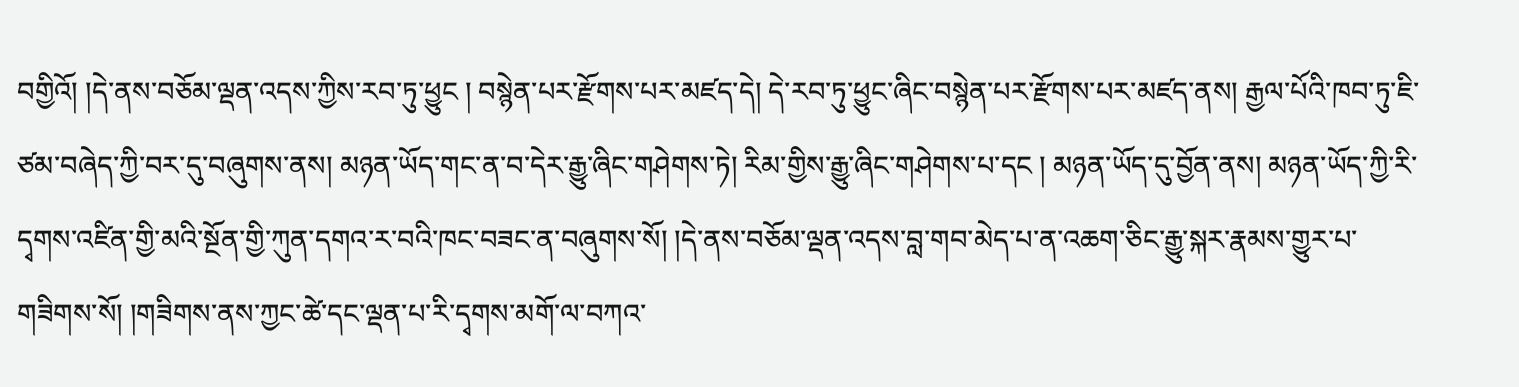བགྱིའོ། །དེ་ནས་བཅོམ་ལྡན་འདས་ཀྱིས་རབ་ཏུ་ཕྱུང ། བསྙེན་པར་རྫོགས་པར་མཛད་དེ། དེ་རབ་ཏུ་ཕྱུང་ཞིང་བསྙེན་པར་རྫོགས་པར་མཛད་ནས། རྒྱལ་པོའི་ཁབ་ཏུ་ཇི་ཙམ་བཞེད་ཀྱི་བར་དུ་བཞུགས་ནས། མཉན་ཡོད་གང་ན་བ་དེར་རྒྱུ་ཞིང་གཤེགས་ཏེ། རིམ་གྱིས་རྒྱུ་ཞིང་གཤེགས་པ་དང ། མཉན་ཡོད་དུ་བྱོན་ནས། མཉན་ཡོད་ཀྱི་རི་དྭགས་འཛིན་གྱི་མའི་སྔོན་གྱི་ཀུན་དགའ་ར་བའི་ཁང་བཟང་ན་བཞུགས་སོ། །དེ་ནས་བཅོམ་ལྡན་འདས་བླ་གབ་མེད་པ་ན་འཆག་ཅིང་རྒྱུ་སྐར་རྣམས་གྱུར་པ་གཟིགས་སོ། །གཟིགས་ནས་ཀྱང་ཚེ་དང་ལྡན་པ་རི་དྭགས་མགོ་ལ་བཀའ་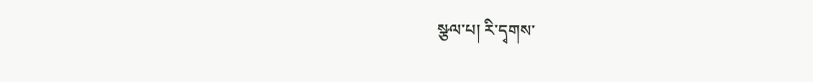སྩལ་པ། རི་དྭགས་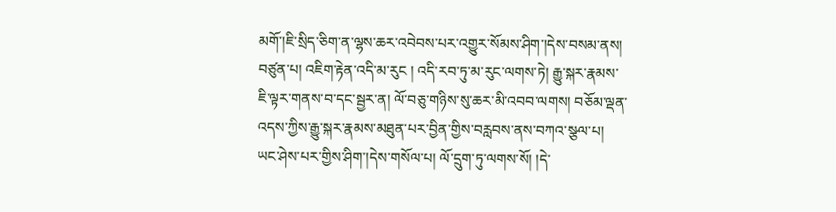མགོ་།ཇི་སྲིད་ཅིག་ན་ལྷས་ཆར་འབེབས་པར་འགྱུར་སོམས་ཤིག་།དེས་བསམ་ནས། བཙུན་པ། འཇིག་རྟེན་འདི་མ་རུང ། འདི་རབ་ཏུ་མ་རུང་ལགས་ཏེ། རྒྱུ་སྐར་རྣམས་ཇི་ལྟར་གནས་བ་དང་སྦྱར་ན། ལོ་བཅུ་གཉིས་སུ་ཆར་མི་འབབ་ལགས། བཅོམ་ལྡན་འདས་ཀྱིས་རྒྱུ་སྐར་རྣམས་མཐུན་པར་བྱིན་གྱིས་བརླབས་ནས་བཀའ་སྩལ་པ། ཡང་ཤེས་པར་གྱིས་ཤིག་།དེས་གསོལ་པ། ལོ་དྲུག་ཏུ་ལགས་སོ། །དེ་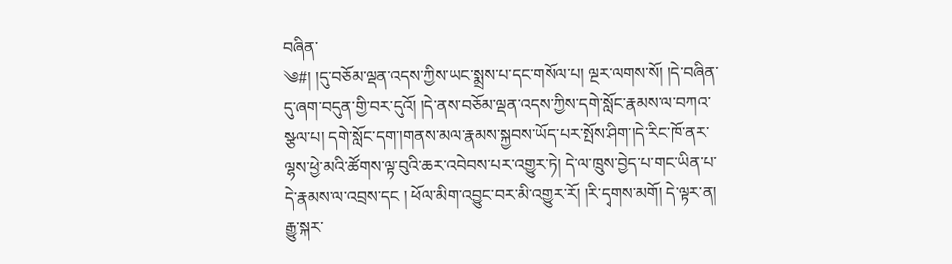བཞིན་
༄#། །དུ་བཅོམ་ལྡན་འདས་ཀྱིས་ཡང་སྨྲས་པ་དང་གསོལ་པ། ལྔར་ལགས་སོ། །དེ་བཞིན་དུ་ཞག་བདུན་གྱི་བར་དུའོ། །དེ་ནས་བཅོམ་ལྡན་འདས་ཀྱིས་དགེ་སློང་རྣམས་ལ་བཀའ་སྩལ་པ། དགེ་སློང་དག་།གནས་མལ་རྣམས་སྐྱབས་ཡོད་པར་སྤོས་ཤིག་།དེ་རིང་ཁོ་ནར་ལྷས་ཕྱེ་མའི་ཚོགས་ལྟ་བུའི་ཆར་འབེབས་པར་འགྱུར་ཏེ། དེ་ལ་ཁྲུས་བྱེད་པ་གང་ཡིན་པ་དེ་རྣམས་ལ་འབྲས་དང ། ཕོལ་མིག་འབྱུང་བར་མི་འགྱུར་རོ། །རི་དྭགས་མགོ། དེ་ལྟར་ན། རྒྱུ་སྐར་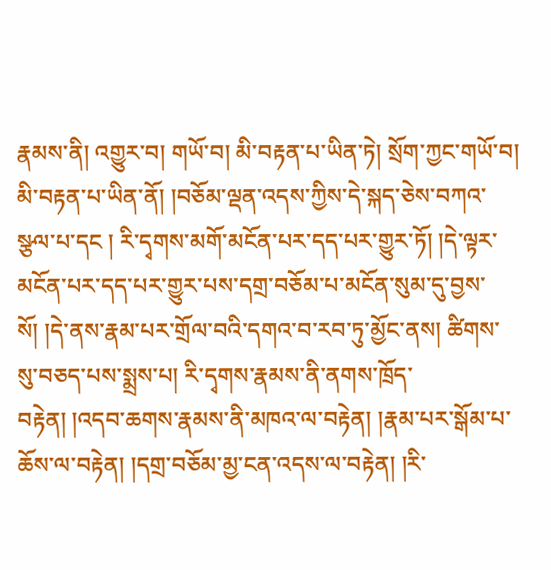རྣམས་ནི། འགྱུར་བ། གཡོ་བ། མི་བརྟན་པ་ཡིན་ཏེ། སྲོག་ཀྱང་གཡོ་བ། མི་བརྟན་པ་ཡིན་ནོ། །བཅོམ་ལྡན་འདས་ཀྱིས་དེ་སྐད་ཅེས་བཀའ་སྩལ་པ་དང ། རི་དྭགས་མགོ་མངོན་པར་དད་པར་གྱུར་ཏོ། །དེ་ལྟར་མངོན་པར་དད་པར་གྱུར་པས་དགྲ་བཅོམ་པ་མངོན་སུམ་དུ་བྱས་སོ། །དེ་ནས་རྣམ་པར་གྲོལ་བའི་དགའ་བ་རབ་ཏུ་མྱོང་ནས། ཚིགས་སུ་བཅད་པས་སྨྲས་པ། རི་དྭགས་རྣམས་ནི་ནགས་ཁྲོད་བརྟེན། །འདབ་ཆགས་རྣམས་ནི་མཁའ་ལ་བརྟེན། །རྣམ་པར་སྒོམ་པ་ཆོས་ལ་བརྟེན། །དགྲ་བཅོམ་མྱ་ངན་འདས་ལ་བརྟེན། །རི་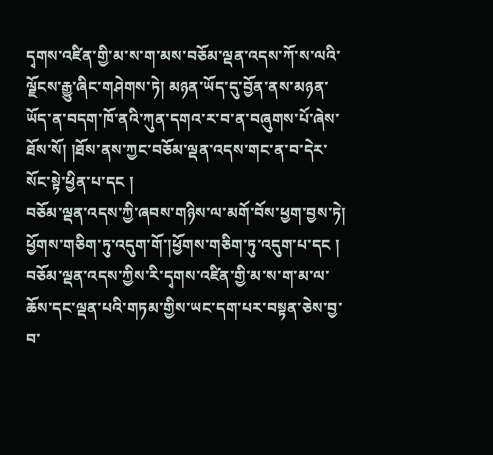དྭགས་འཛིན་གྱི་མ་ས་ག་མས་བཅོམ་ལྡན་འདས་ཀོ་ས་ལའི་ལྗོངས་རྒྱུ་ཞིང་གཤེགས་ཏེ། མཉན་ཡོད་དུ་བྱོན་ནས་མཉན་ཡོད་ན་བདག་ཁོ་ནའི་ཀུན་དགའ་ར་བ་ན་བཞུགས་པོ་ཞེས་ཐོས་སོ། །ཐོས་ནས་ཀྱང་བཅོམ་ལྡན་འདས་གང་ན་བ་དེར་སོང་སྟེ་ཕྱིན་པ་དང །
བཅོམ་ལྡན་འདས་ཀྱི་ཞབས་གཉིས་ལ་མགོ་བོས་ཕྱག་བྱས་ཏེ། ཕྱོགས་གཅིག་ཏུ་འདུག་གོ་།ཕྱོགས་གཅིག་ཏུ་འདུག་པ་དང ། བཅོམ་ལྡན་འདས་ཀྱིས་རི་དྭགས་འཛིན་གྱི་མ་ས་ག་མ་ལ་ཆོས་དང་ལྡན་པའི་གཏམ་གྱིས་ཡང་དག་པར་བསྟན་ཅེས་བྱ་བ་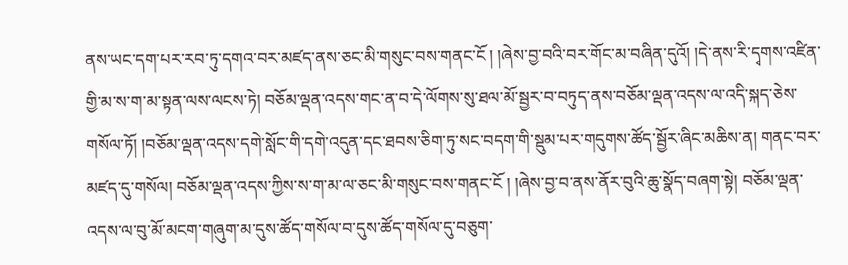ནས་ཡང་དག་པར་རབ་ཏུ་དགའ་བར་མཛད་ནས་ཅང་མི་གསུང་བས་གནང་ངོ ། །ཞེས་བྱ་བའི་བར་གོང་མ་བཞིན་དུའོ། །དེ་ནས་རི་དྭགས་འཛིན་གྱི་མ་ས་ག་མ་སྟན་ལས་ལངས་ཏེ། བཅོམ་ལྡན་འདས་གང་ན་བ་དེ་ལོགས་སུ་ཐལ་མོ་སྦྱར་བ་བཏུད་ནས་བཅོམ་ལྡན་འདས་ལ་འདི་སྐད་ཅེས་གསོལ་ཏོ། །བཅོམ་ལྡན་འདས་དགེ་སློང་གི་དགེ་འདུན་དང་ཐབས་ཅིག་ཏུ་སང་བདག་གི་སྡུམ་པར་གདུགས་ཚོད་སྦྱོར་ཞིང་མཆིས་ན། གནང་བར་མཛད་དུ་གསོལ། བཅོམ་ལྡན་འདས་ཀྱིས་ས་ག་མ་ལ་ཅང་མི་གསུང་བས་གནང་ངོ ། །ཞེས་བྱ་བ་ནས་ནོར་བུའི་ཆུ་སྣོད་བཞག་སྟེ། བཅོམ་ལྡན་འདས་ལ་བུ་མོ་མངག་གཞུག་མ་དུས་ཚོད་གསོལ་བ་དུས་ཚོད་གསོལ་དུ་བཅུག་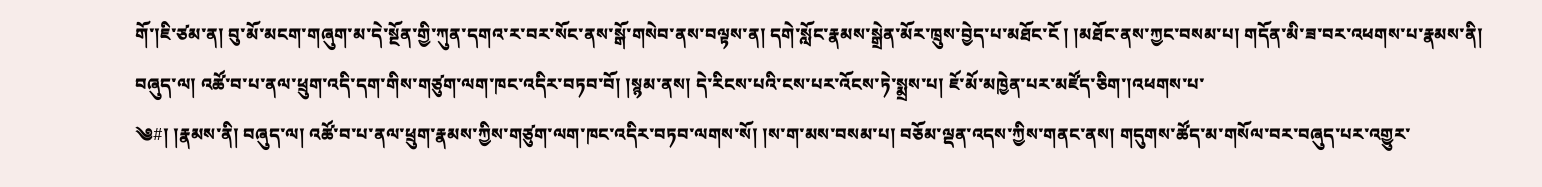གོ་།ཇི་ཙམ་ན། བུ་མོ་མངག་གཞུག་མ་དེ་སྔོན་གྱི་ཀུན་དགའ་ར་བར་སོང་ནས་སྒོ་གསེབ་ནས་བལྟས་ན། དགེ་སློང་རྣམས་སྒྲེན་མོར་ཁྲུས་བྱེད་པ་མཐོང་ངོ ། །མཐོང་ནས་ཀྱང་བསམ་པ། གདོན་མི་ཟ་བར་འཕགས་པ་རྣམས་ནི། བཞུད་ལ། འཚོ་བ་པ་ནལ་ཕྲུག་འདི་དག་གིས་གཙུག་ལག་ཁང་འདིར་བཏབ་བོ། །སྙམ་ནས། དེ་རིངས་པའི་ངས་པར་འོངས་ཏེ་སྨྲས་པ། ཇོ་མོ་མཁྱེན་པར་མཛོད་ཅིག་།འཕགས་པ་
༄#། །རྣམས་ནི། བཞུད་ལ། འཚོ་བ་པ་ནལ་ཕྲུག་རྣམས་ཀྱིས་གཙུག་ལག་ཁང་འདིར་བཏབ་ལགས་སོ། །ས་ག་མས་བསམ་པ། བཅོམ་ལྡན་འདས་ཀྱིས་གནང་ནས། གདུགས་ཚོད་མ་གསོལ་བར་བཞུད་པར་འགྱུར་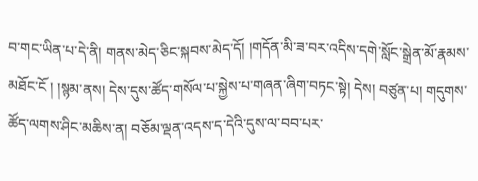བ་གང་ཡིན་པ་དེ་ནི། གནས་མེད་ཅིང་སྐབས་མེད་དོ། །གདོན་མི་ཟ་བར་འདིས་དགེ་སློང་སྒྲེན་མོ་རྣམས་མཐོང་ངོ ། །སྙམ་ནས། དེས་དུས་ཚོད་གསོལ་པ་སྐྱེས་པ་གཞན་ཞིག་བཏང་སྟེ། དེས། བཙུན་པ། གདུགས་ཚོད་ལགས་ཤིང་མཆིས་ན། བཅོམ་ལྡན་འདས་ད་དེའི་དུས་ལ་བབ་པར་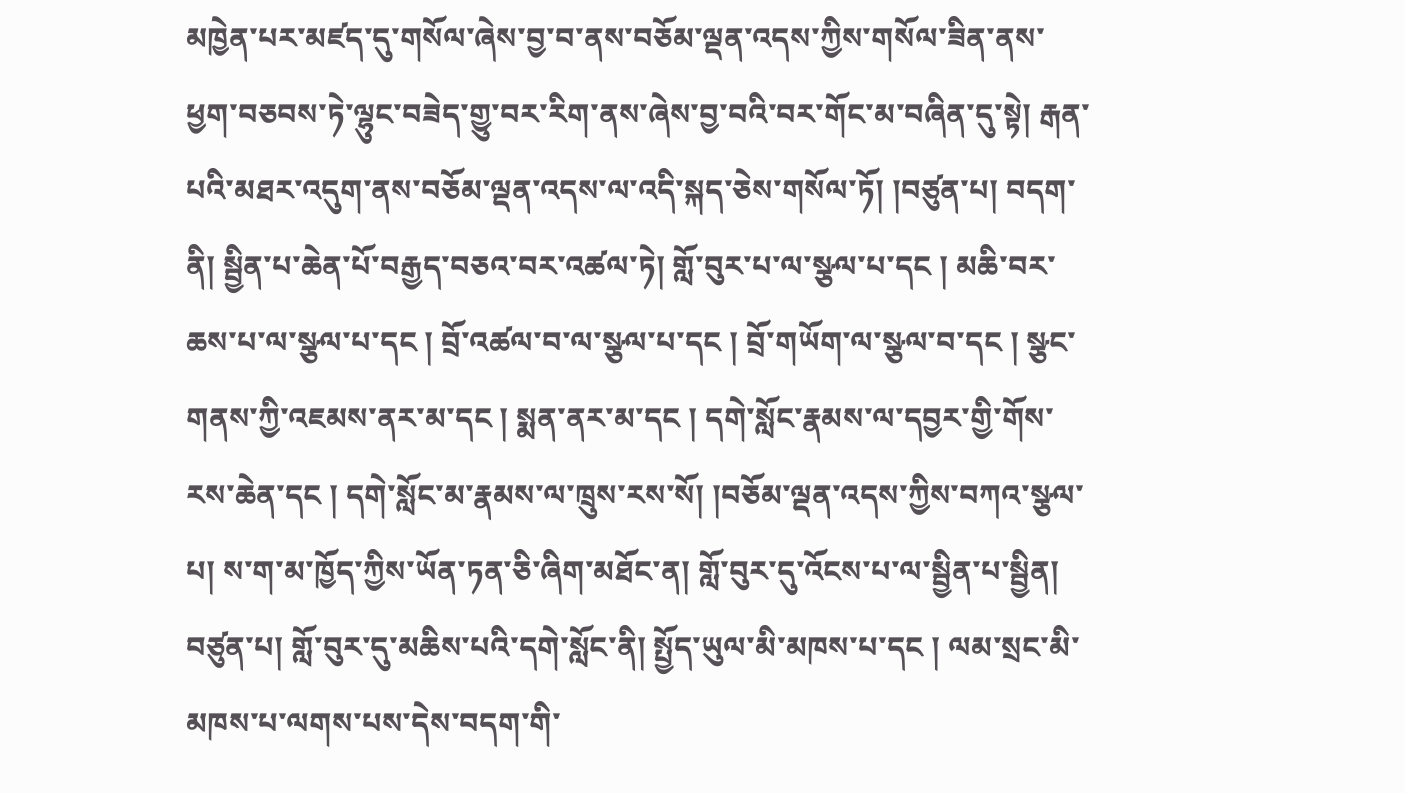མཁྱེན་པར་མཛད་དུ་གསོལ་ཞེས་བྱ་བ་ནས་བཅོམ་ལྡན་འདས་ཀྱིས་གསོལ་ཟིན་ནས་ཕྱག་བཅབས་ཏེ་ལྷུང་བཟེད་གྱུ་བར་རིག་ནས་ཞེས་བྱ་བའི་བར་གོང་མ་བཞིན་དུ་སྟེ། རྒན་པའི་མཐར་འདུག་ནས་བཅོམ་ལྡན་འདས་ལ་འདི་སྐད་ཅེས་གསོལ་ཏོ། །བཙུན་པ། བདག་ནི། སྦྱིན་པ་ཆེན་པོ་བརྒྱད་བཅའ་བར་འཚལ་ཏེ། གློ་བུར་པ་ལ་སྩལ་པ་དང ། མཆི་བར་ཆས་པ་ལ་སྩལ་པ་དང ། བྲོ་འཚལ་བ་ལ་སྩལ་པ་དང ། བྲོ་གཡོག་ལ་སྩལ་བ་དང ། སྩང་གནས་ཀྱི་འཇམས་ནར་མ་དང ། སྨན་ནར་མ་དང ། དགེ་སློང་རྣམས་ལ་དབྱར་གྱི་གོས་རས་ཆེན་དང ། དགེ་སློང་མ་རྣམས་ལ་ཁྲུས་རས་སོ། །བཅོམ་ལྡན་འདས་ཀྱིས་བཀའ་སྩལ་པ། ས་ག་མ་ཁྱོད་ཀྱིས་ཡོན་ཏན་ཅི་ཞིག་མཐོང་ན། གློ་བུར་དུ་འོངས་པ་ལ་སྦྱིན་པ་སྦྱིན། བཙུན་པ། གློ་བུར་དུ་མཆིས་པའི་དགེ་སློང་ནི། སྤྱོད་ཡུལ་མི་མཁས་པ་དང ། ལམ་སྲང་མི་
མཁས་པ་ལགས་པས་དེས་བདག་གི་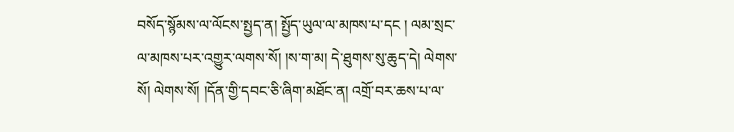བསོད་སྙོམས་ལ་ལོངས་སྤྱད་ན། སྤྱོད་ཡུལ་ལ་མཁས་པ་དང ། ལམ་སྲང་ལ་མཁས་པར་འགྱུར་ལགས་སོ། །ས་ག་མ། དེ་ཐུགས་སུ་ཆུད་དེ། ལེགས་སོ། ལེགས་སོ། །དོན་གྱི་དབང་ཅི་ཞིག་མཐོང་ན། འགྲོ་བར་ཆས་པ་ལ་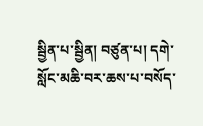སྦྱིན་པ་སྦྱིན། བཙུན་པ། དགེ་སློང་མཆི་བར་ཆས་པ་བསོད་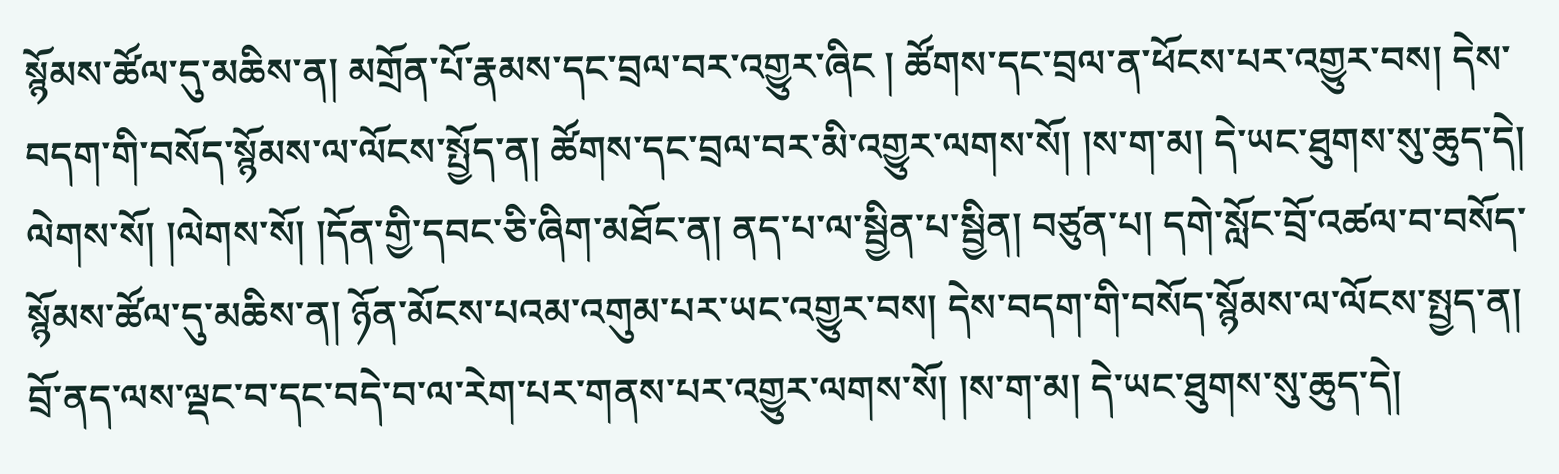སྙོམས་ཚོལ་དུ་མཆིས་ན། མགྲོན་པོ་རྣམས་དང་བྲལ་བར་འགྱུར་ཞིང ། ཚོགས་དང་བྲལ་ན་ཕོངས་པར་འགྱུར་བས། དེས་བདག་གི་བསོད་སྙོམས་ལ་ལོངས་སྤྱོད་ན། ཚོགས་དང་བྲལ་བར་མི་འགྱུར་ལགས་སོ། །ས་ག་མ། དེ་ཡང་ཐུགས་སུ་ཆུད་དེ། ལེགས་སོ། །ལེགས་སོ། །དོན་གྱི་དབང་ཅི་ཞིག་མཐོང་ན། ནད་པ་ལ་སྦྱིན་པ་སྦྱིན། བཙུན་པ། དགེ་སློང་བྲོ་འཚལ་བ་བསོད་སྙོམས་ཚོལ་དུ་མཆིས་ན། ཉོན་མོངས་པའམ་འགུམ་པར་ཡང་འགྱུར་བས། དེས་བདག་གི་བསོད་སྙོམས་ལ་ལོངས་སྤྱད་ན། བྲོ་ནད་ལས་ལྡང་བ་དང་བདེ་བ་ལ་རེག་པར་གནས་པར་འགྱུར་ལགས་སོ། །ས་ག་མ། དེ་ཡང་ཐུགས་སུ་ཆུད་དེ།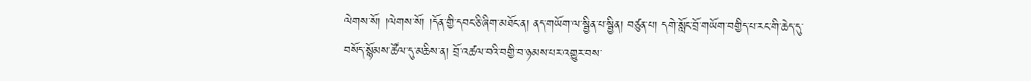ལེགས་སོ། །ལེགས་སོ། །དོན་གྱི་དབང་ཅི་ཞིག་མཐོང་ན། ནད་གཡོག་ལ་སྦྱིན་པ་སྦྱིན། བཙུན་པ། དགེ་སློང་བྲོ་གཡོག་བགྱིད་པ་རང་གི་ཆེད་དུ་བསོད་སྙོམས་ཚོལ་དུ་མཆིས་ན། བྲོ་འཚལ་བའི་བགྱི་བ་ཉམས་པར་འགྱུར་བས་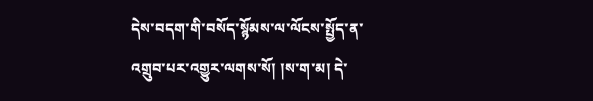དེས་བདག་གི་བསོད་སྙོམས་ལ་ལོངས་སྤྱོད་ན་འགྲུབ་པར་འགྱུར་ལགས་སོ། །ས་ག་མ། དེ་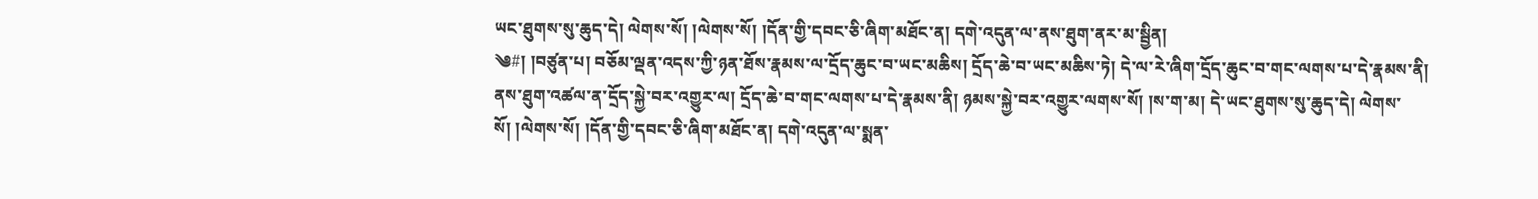ཡང་ཐུགས་སུ་ཆུད་དེ། ལེགས་སོ། །ལེགས་སོ། །དོན་གྱི་དབང་ཅི་ཞིག་མཐོང་ན། དགེ་འདུན་ལ་ནས་ཐུག་ནར་མ་སྦྱིན།
༄#། །བཙུན་པ། བཅོམ་ལྡན་འདས་ཀྱི་ཉན་ཐོས་རྣམས་ལ་དྲོད་ཆུང་བ་ཡང་མཆིས། དྲོད་ཆེ་བ་ཡང་མཆིས་ཏེ། དེ་ལ་རེ་ཞིག་དྲོད་ཆུང་བ་གང་ལགས་པ་དེ་རྣམས་ནི། ནས་ཐུག་འཚལ་ན་དྲོད་སྐྱེ་བར་འགྱུར་ལ། དྲོད་ཆེ་བ་གང་ལགས་པ་དེ་རྣམས་ནི། ཉམས་སྐྱེ་བར་འགྱུར་ལགས་སོ། །ས་ག་མ། དེ་ཡང་ཐུགས་སུ་ཆུད་དེ། ལེགས་སོ། །ལེགས་སོ། །དོན་གྱི་དབང་ཅི་ཞིག་མཐོང་ན། དགེ་འདུན་ལ་སྨན་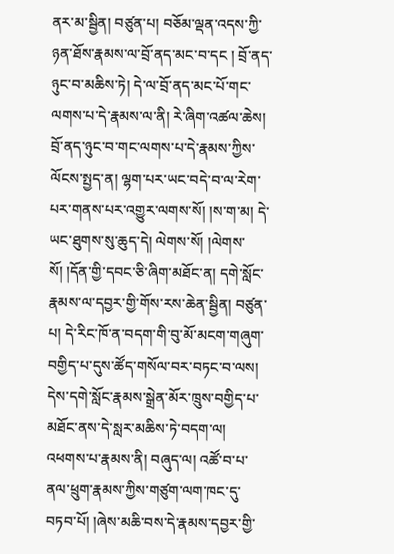ནར་མ་སྦྱིན། བཙུན་པ། བཅོམ་ལྡན་འདས་ཀྱི་ཉན་ཐོས་རྣམས་ལ་བྲོ་ནད་མང་བ་དང ། བྲོ་ནད་ཉུང་བ་མཆིས་ཏེ། དེ་ལ་བྲོ་ནད་མང་པོ་གང་ལགས་པ་དེ་རྣམས་ལ་ནི། རེ་ཞིག་འཚལ་ཆེས། བྲོ་ནད་ཉུང་བ་གང་ལགས་པ་དེ་རྣམས་ཀྱིས་ལོངས་སྤྱད་ན། ལྷག་པར་ཡང་བདེ་བ་ལ་རེག་པར་གནས་པར་འགྱུར་ལགས་སོ། །ས་ག་མ། དེ་ཡང་ཐུགས་སུ་ཆུད་དེ། ལེགས་སོ། །ལེགས་སོ། །དོན་གྱི་དབང་ཅི་ཞིག་མཐོང་ན། དགེ་སློང་རྣམས་ལ་དབྱར་གྱི་གོས་རས་ཆེན་སྦྱིན། བཙུན་པ། དེ་རིང་ཁོ་ན་བདག་གི་བུ་མོ་མངག་གཞུག་བགྱིད་པ་དུས་ཚོད་གསོལ་བར་བཏང་བ་ལས། དེས་དགེ་སློང་རྣམས་སྒྲེན་མོར་ཁྲུས་བགྱིད་པ་མཐོང་ནས་དེ་སླར་མཆིས་ཏེ་བདག་ལ། འཕགས་པ་རྣམས་ནི། བཞུད་ལ། འཚོ་བ་པ་ནལ་ཕྲུག་རྣམས་ཀྱིས་གཙུག་ལག་ཁང་དུ་བཏབ་པོ། །ཞེས་མཆི་བས་དེ་རྣམས་དབྱར་གྱི་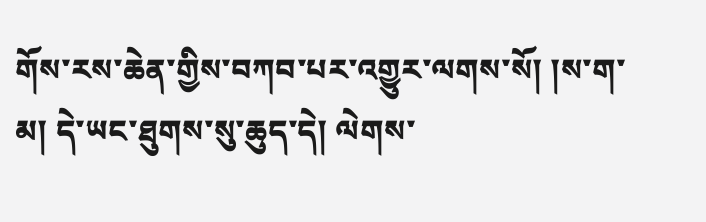གོས་རས་ཆེན་གྱིས་བཀབ་པར་འགྱུར་ལགས་སོ། །ས་ག་མ། དེ་ཡང་ཐུགས་སུ་ཆུད་དེ། ལེགས་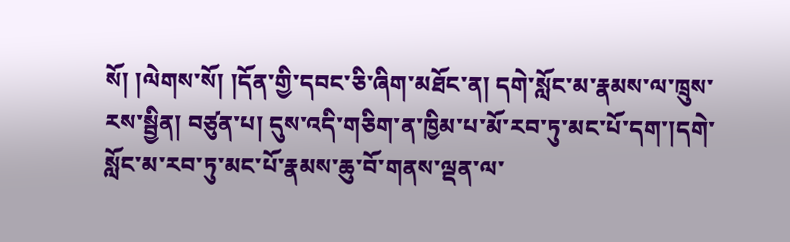སོ། །ལེགས་སོ། །དོན་གྱི་དབང་ཅི་ཞིག་མཐོང་ན། དགེ་སློང་མ་རྣམས་ལ་ཁྲུས་རས་སྦྱིན། བཙུན་པ། དུས་འདི་གཅིག་ན་ཁྱིམ་པ་མོ་རབ་ཏུ་མང་པོ་དག་།དགེ་སློང་མ་རབ་ཏུ་མང་པོ་རྣམས་ཆུ་བོ་གནས་ལྡན་ལ་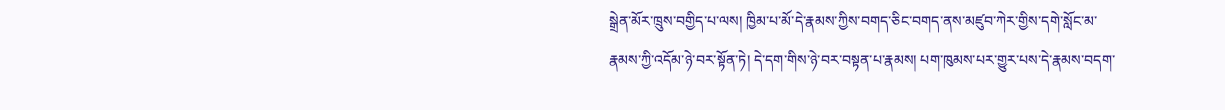སྒྲེན་མོར་ཁྲུས་བགྱིད་པ་ལས། ཁྱིམ་པ་མོ་དེ་རྣམས་ཀྱིས་བགད་ཅིང་བགད་ནས་མཛུབ་ཀེར་གྱིས་དགེ་སློང་མ་རྣམས་ཀྱི་འདོམ་ཉེ་བར་སྟོན་ཏེ། དེ་དག་གིས་ཉེ་བར་བསྟན་པ་རྣམས། པག་ཁུམས་པར་གྱུར་པས་དེ་རྣམས་བདག་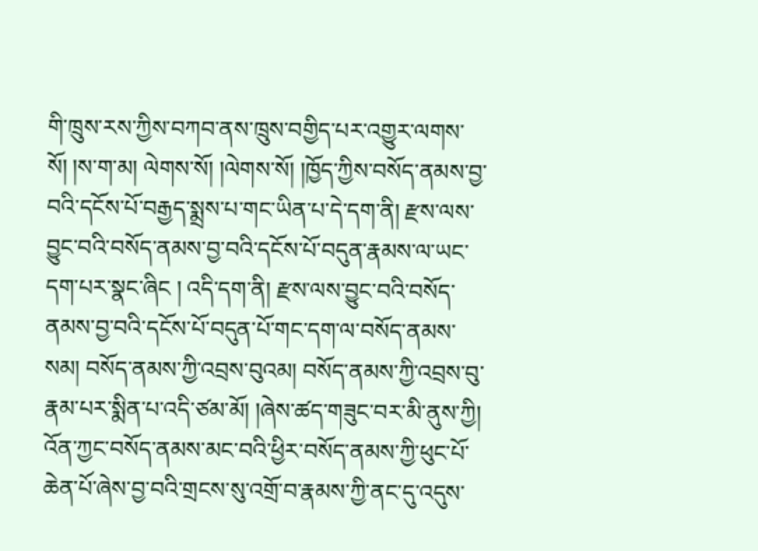གི་ཁྲུས་རས་ཀྱིས་བཀབ་ནས་ཁྲུས་བགྱིད་པར་འགྱུར་ལགས་སོ། །ས་ག་མ། ལེགས་སོ། །ལེགས་སོ། །ཁྱོད་ཀྱིས་བསོད་ནམས་བྱ་བའི་དངོས་པོ་བརྒྱད་སྨྲས་པ་གང་ཡིན་པ་དེ་དག་ནི། རྫས་ལས་བྱུང་བའི་བསོད་ནམས་བྱ་བའི་དངོས་པོ་བདུན་རྣམས་ལ་ཡང་དག་པར་སྣང་ཞིང ། འདི་དག་ནི། རྫས་ལས་བྱུང་བའི་བསོད་ནམས་བྱ་བའི་དངོས་པོ་བདུན་པོ་གང་དག་ལ་བསོད་ནམས་སམ། བསོད་ནམས་ཀྱི་འབྲས་བུའམ། བསོད་ནམས་ཀྱི་འབྲས་བུ་རྣམ་པར་སྨིན་པ་འདི་ཙམ་མོ། །ཞེས་ཚད་གཟུང་བར་མི་ནུས་ཀྱི། འོན་ཀྱང་བསོད་ནམས་མང་བའི་ཕྱིར་བསོད་ནམས་ཀྱི་ཕུང་པོ་ཆེན་པོ་ཞེས་བྱ་བའི་གྲངས་སུ་འགྲོ་བ་རྣམས་ཀྱི་ནང་དུ་འདུས་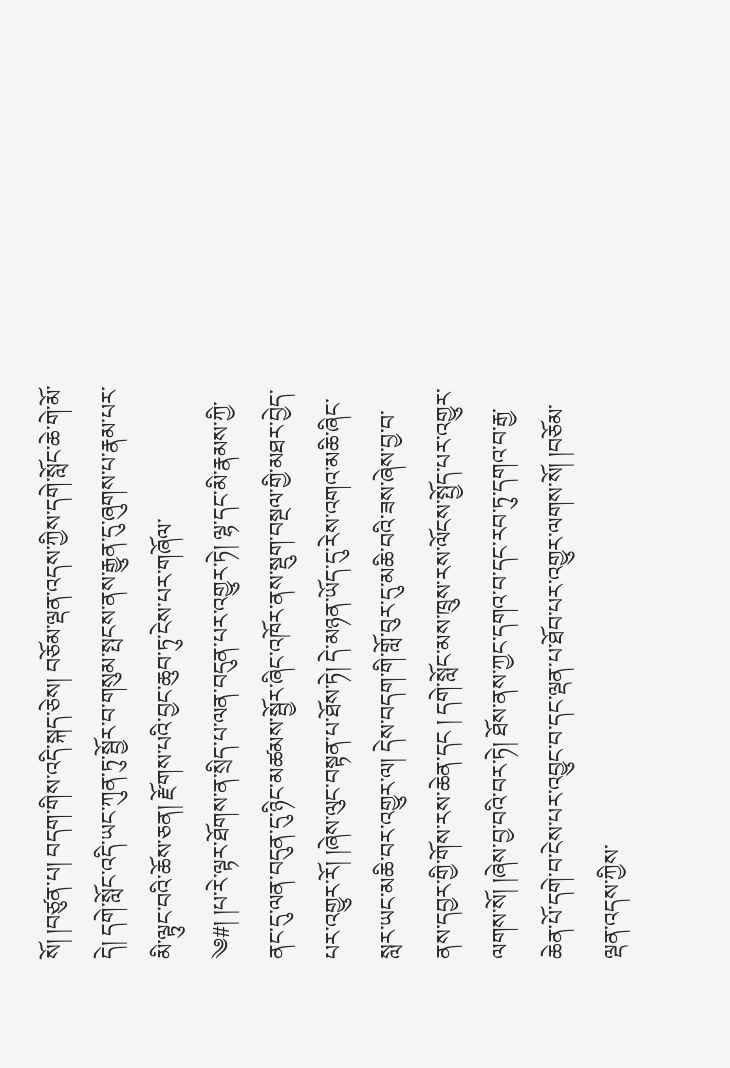སོ། །བཙུན་པ། བདག་གིས་འདི་སྐད་ཅེས། བཅོམ་ལྡན་འདས་ཀྱིས་དགེ་སློང་ཆེ་གེ་མོ་དེ། དགེ་སློང་འདི་ཡང་ཀུན་ཏུ་སྦྱོར་བ་གསུམ་སྤངས་ནས་རྒྱུན་དུ་ཞུགས་པ་རྣམ་པར་མི་ལྟུང་བའི་ཆོས་ཅན། རྫོགས་པའི་བྱང་ཆུབ་ཏུ་ངེས་པར་གཞོལ་
༄#། །པ་རེ་ལྟར་ཐོགས་ན་སྲིད་པ་ལན་བདུན་པར་འགྱུར་ཏེ། ལྷ་དང་མི་རྣམས་ཀྱི་ནང་དུ་ལན་བདུན་དུ་ཉིང་མཚམས་སྦྱོར་ཞིང་འཁོར་ནས་སྡུག་བསྔལ་གྱི་མཐར་བྱེད་པར་འགྱུར་རོ། །ཞེས་ལུང་བསྟན་པ་ཐོས་ཏེ། དེ་མཉན་ཡོད་དུ་རེས་འགའ་མཆི་ཞིང་སླར་ཡང་མཆི་བར་འགྱུར་ལ། དེས་བདག་གི་གློ་བུར་དུ་མཆི་བའི་ཟས་ཞེས་བྱ་བ་ནས་དབྱར་གྱི་གོས་རས་ཆེན་དང ། དགེ་སློང་མས་ཁྲུས་རས་ལོངས་སྤྱོད་པར་འགྱུར་ལགས་སོ། །ཞེས་བྱ་བའི་བར་ཏེ། ཐོས་ནས་ཀྱང་དགའ་བ་དང་རབ་ཏུ་དགའ་བ་རྒྱ་ཆེན་པོ་དགེ་བ་ངེས་པར་འབྱུང་བ་དང་ལྡན་པ་ཐོབ་པར་འགྱུར་ལགས་སོ། །བཅོམ་ལྡན་འདས་ཀྱིས་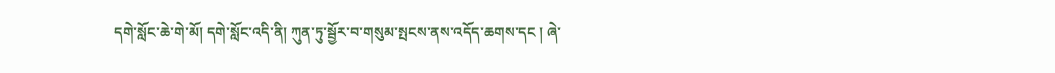དགེ་སློང་ཆེ་གེ་མོ། དགེ་སློང་འདི་ནི། ཀུན་ཏུ་སྦྱོར་བ་གསུམ་སྤངས་ནས་འདོད་ཆགས་དང ། ཞེ་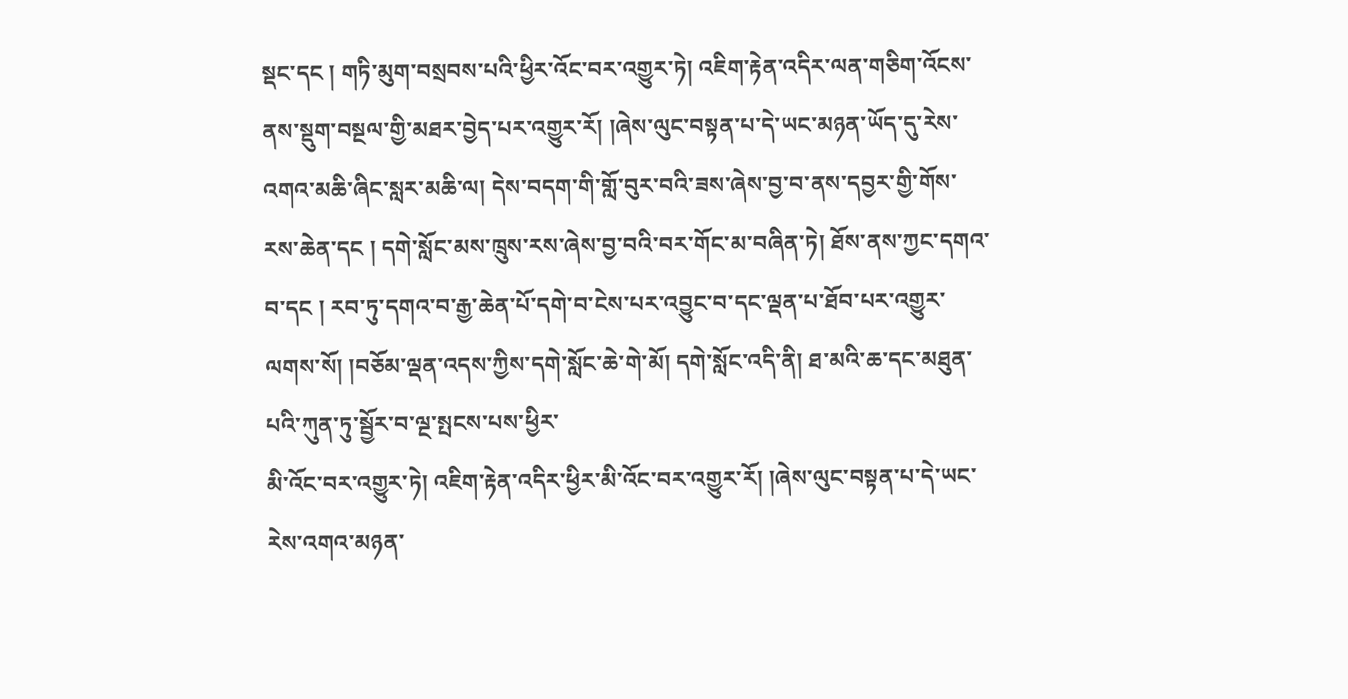སྡང་དང ། གཏི་མུག་བསྲབས་པའི་ཕྱིར་འོང་བར་འགྱུར་ཏེ། འཇིག་རྟེན་འདིར་ལན་གཅིག་འོངས་ནས་སྡུག་བསྔལ་གྱི་མཐར་བྱེད་པར་འགྱུར་རོ། །ཞེས་ལུང་བསྟན་པ་དེ་ཡང་མཉན་ཡོད་དུ་རེས་འགའ་མཆི་ཞིང་སླར་མཆི་ལ། དེས་བདག་གི་གློ་བུར་བའི་ཟས་ཞེས་བྱ་བ་ནས་དབྱར་གྱི་གོས་རས་ཆེན་དང ། དགེ་སློང་མས་ཁྲུས་རས་ཞེས་བྱ་བའི་བར་གོང་མ་བཞིན་ཏེ། ཐོས་ནས་ཀྱང་དགའ་བ་དང ། རབ་ཏུ་དགའ་བ་རྒྱ་ཆེན་པོ་དགེ་བ་ངེས་པར་འབྱུང་བ་དང་ལྡན་པ་ཐོབ་པར་འགྱུར་ལགས་སོ། །བཅོམ་ལྡན་འདས་ཀྱིས་དགེ་སློང་ཆེ་གེ་མོ། དགེ་སློང་འདི་ནི། ཐ་མའི་ཆ་དང་མཐུན་པའི་ཀུན་ཏུ་སྦྱོར་བ་ལྔ་སྤངས་པས་ཕྱིར་
མི་འོང་བར་འགྱུར་ཏེ། འཇིག་རྟེན་འདིར་ཕྱིར་མི་འོང་བར་འགྱུར་རོ། །ཞེས་ལུང་བསྟན་པ་དེ་ཡང་རེས་འགའ་མཉན་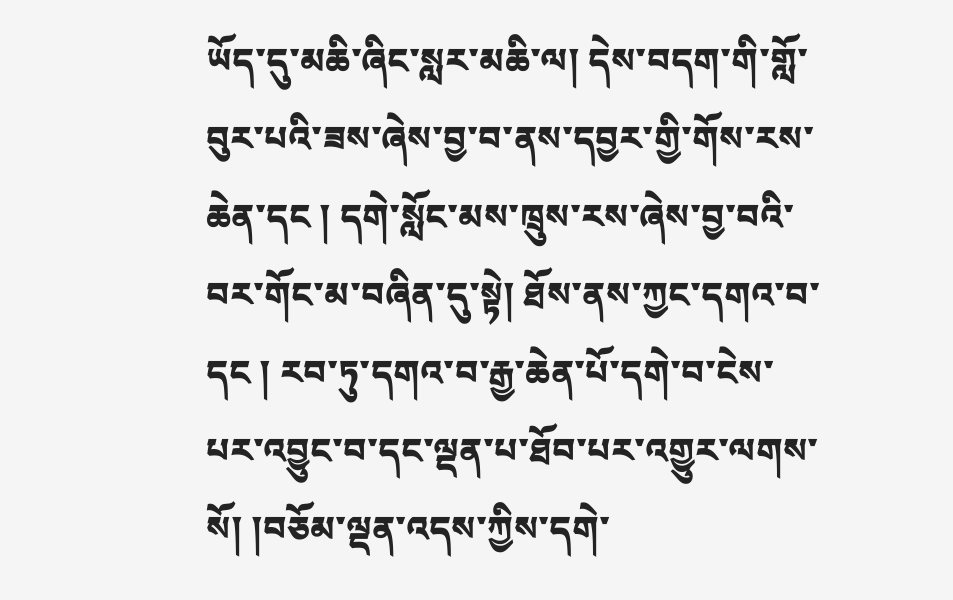ཡོད་དུ་མཆི་ཞིང་སླར་མཆི་ལ། དེས་བདག་གི་གློ་བུར་པའི་ཟས་ཞེས་བྱ་བ་ནས་དབྱར་གྱི་གོས་རས་ཆེན་དང ། དགེ་སློང་མས་ཁྲུས་རས་ཞེས་བྱ་བའི་བར་གོང་མ་བཞིན་དུ་སྟེ། ཐོས་ནས་ཀྱང་དགའ་བ་དང ། རབ་ཏུ་དགའ་བ་རྒྱ་ཆེན་པོ་དགེ་བ་ངེས་པར་འབྱུང་བ་དང་ལྡན་པ་ཐོབ་པར་འགྱུར་ལགས་སོ། །བཅོམ་ལྡན་འདས་ཀྱིས་དགེ་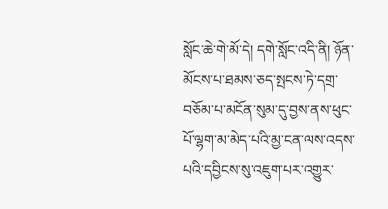སློང་ཆེ་གེ་མོ་དེ། དགེ་སློང་འདི་ནི། ཉོན་མོངས་པ་ཐམས་ཅད་སྤངས་ཏེ་དགྲ་བཅོམ་པ་མངོན་སུམ་དུ་བྱས་ནས་ཕུང་པོ་ལྷག་མ་མེད་པའི་མྱ་ངན་ལས་འདས་པའི་དབྱིངས་སུ་འཇུག་པར་འགྱུར་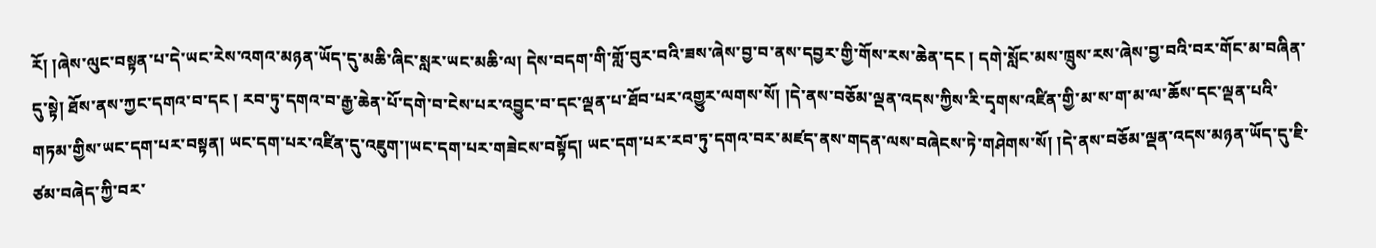རོ། །ཞེས་ལུང་བསྟན་པ་དེ་ཡང་རེས་འགའ་མཉན་ཡོད་དུ་མཆི་ཞིང་སླར་ཡང་མཆི་ལ། དེས་བདག་གི་གློ་བུར་བའི་ཟས་ཞེས་བྱ་བ་ནས་དབྱར་གྱི་གོས་རས་ཆེན་དང ། དགེ་སློང་མས་ཁྲུས་རས་ཞེས་བྱ་བའི་བར་གོང་མ་བཞིན་དུ་སྟེ། ཐོས་ནས་ཀྱང་དགའ་བ་དང ། རབ་ཏུ་དགའ་བ་རྒྱ་ཆེན་པོ་དགེ་བ་ངེས་པར་འབྱུང་བ་དང་ལྡན་པ་ཐོབ་པར་འགྱུར་ལགས་སོ། །དེ་ནས་བཅོམ་ལྡན་འདས་ཀྱིས་རི་དྭགས་འཛིན་གྱི་མ་ས་ག་མ་ལ་ཆོས་དང་ལྡན་པའི་གཏམ་གྱིས་ཡང་དག་པར་བསྟན། ཡང་དག་པར་འཛིན་དུ་འཇུག་།ཡང་དག་པར་གཟེངས་བསྟོད། ཡང་དག་པར་རབ་ཏུ་དགའ་བར་མཛད་ནས་གདན་ལས་བཞེངས་ཏེ་གཤེགས་སོ། །དེ་ནས་བཅོམ་ལྡན་འདས་མཉན་ཡོད་དུ་ཇི་ཙམ་བཞེད་ཀྱི་བར་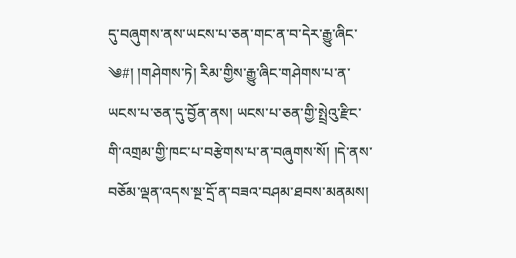དུ་བཞུགས་ནས་ཡངས་པ་ཅན་གང་ན་བ་དེར་རྒྱུ་ཞིང་
༄#། །གཤེགས་ཏེ། རིམ་གྱིས་རྒྱུ་ཞིང་གཤེགས་པ་ན་ཡངས་པ་ཅན་དུ་བྱོན་ནས། ཡངས་པ་ཅན་གྱི་སྤྲེའུ་རྫིང་གི་འགྲམ་གྱི་ཁང་པ་བརྩེགས་པ་ན་བཞུགས་སོ། །དེ་ནས་བཅོམ་ལྡན་འདས་སྔ་དྲོ་ན་བཟའ་བཤམ་ཐབས་མནམས།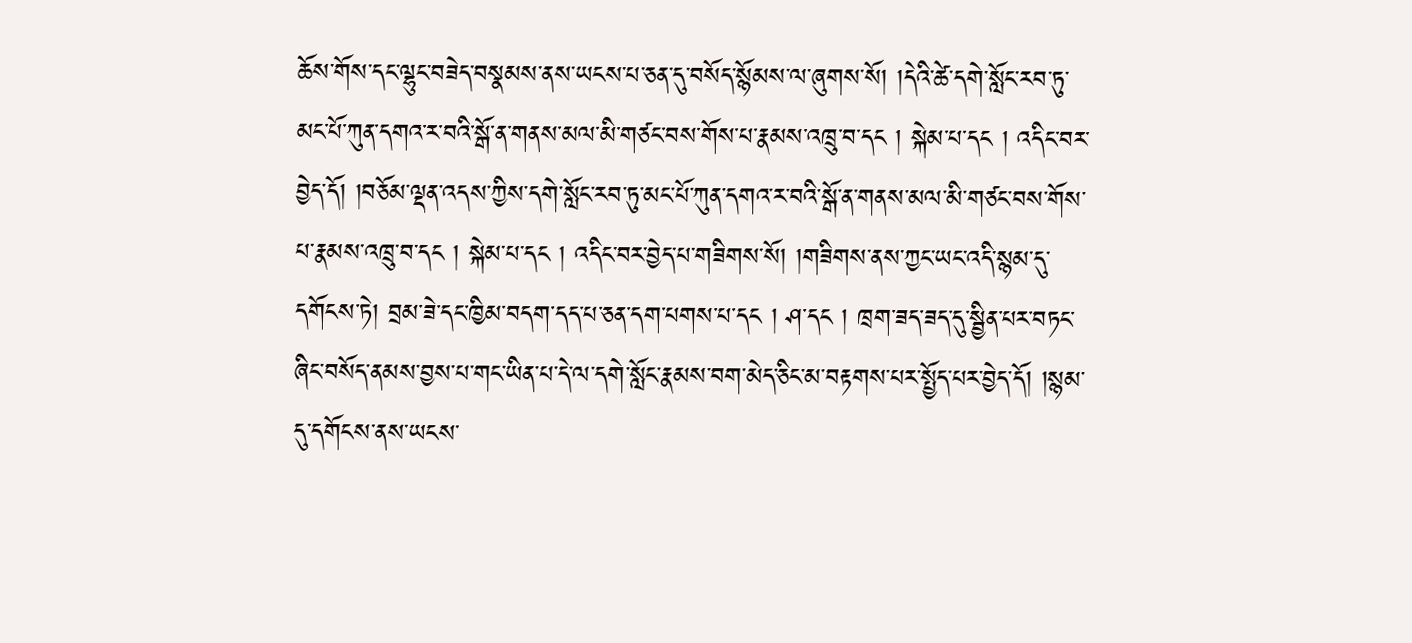ཆོས་གོས་དང་ལྷུང་བཟེད་བསྣམས་ནས་ཡངས་པ་ཅན་དུ་བསོད་སྙོམས་ལ་ཞུགས་སོ། །དེའི་ཚེ་དགེ་སློང་རབ་ཏུ་མང་པོ་ཀུན་དགའ་ར་བའི་སྒོ་ན་གནས་མལ་མི་གཙང་བས་གོས་པ་རྣམས་འཁྲུ་བ་དང ། སྐེམ་པ་དང ། འདིང་བར་བྱེད་དོ། །བཅོམ་ལྡན་འདས་ཀྱིས་དགེ་སློང་རབ་ཏུ་མང་པོ་ཀུན་དགའ་ར་བའི་སྒོ་ན་གནས་མལ་མི་གཙང་བས་གོས་པ་རྣམས་འཁྲུ་བ་དང ། སྐེམ་པ་དང ། འདིང་བར་བྱེད་པ་གཟིགས་སོ། །གཟིགས་ནས་ཀྱང་ཡང་འདི་སྙམ་དུ་དགོངས་ཏེ། བྲམ་ཟེ་དང་ཁྱིམ་བདག་དད་པ་ཅན་དག་པགས་པ་དང ། ཤ་དང ། ཁྲག་ཟད་ཟད་དུ་སྦྱིན་པར་བཏང་ཞིང་བསོད་ནམས་བྱས་པ་གང་ཡིན་པ་དེ་ལ་དགེ་སློང་རྣམས་བག་མེད་ཅིང་མ་བརྟགས་པར་སྤྱོད་པར་བྱེད་དོ། །སྙམ་དུ་དགོངས་ནས་ཡངས་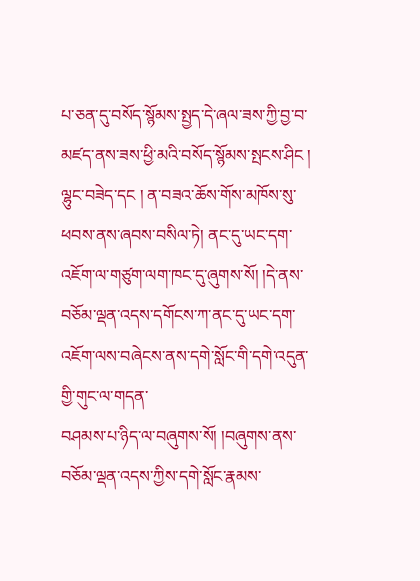པ་ཅན་དུ་བསོད་སྙོམས་སྤྱད་དེ་ཞལ་ཟས་ཀྱི་བྱ་བ་མཛད་ནས་ཟས་ཕྱི་མའི་བསོད་སྙོམས་སྤངས་ཤིང ། ལྷུང་བཟེད་དང ། ན་བཟའ་ཆོས་གོས་མཁོས་སུ་ཕབས་ནས་ཞབས་བསིལ་ཏེ། ནང་དུ་ཡང་དག་འཇོག་ལ་གཙུག་ལག་ཁང་དུ་ཞུགས་སོ། །དེ་ནས་བཅོམ་ལྡན་འདས་དགོངས་ཀ་ནང་དུ་ཡང་དག་འཇོག་ལས་བཞེངས་ནས་དགེ་སློང་གི་དགེ་འདུན་གྱི་གུང་ལ་གདན་
བཤམས་པ་ཉིད་ལ་བཞུགས་སོ། །བཞུགས་ནས་བཅོམ་ལྡན་འདས་ཀྱིས་དགེ་སློང་རྣམས་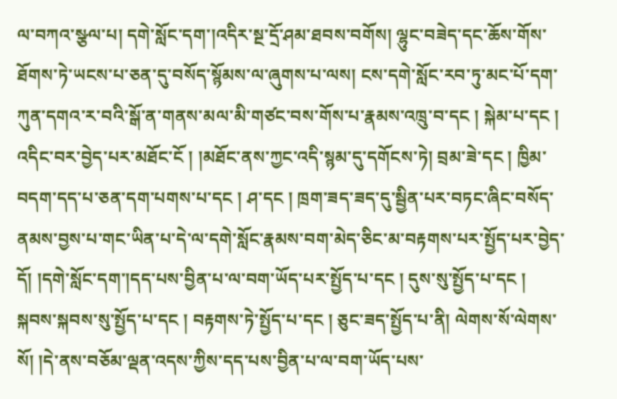ལ་བཀའ་སྩལ་པ། དགེ་སློང་དག་།འདིར་སྔ་དྲོ་ཤམ་ཐབས་བགོས། ལྷུང་བཟེད་དང་ཆོས་གོས་ཐོགས་ཏེ་ཡངས་པ་ཅན་དུ་བསོད་སྙོམས་ལ་ཞུགས་པ་ལས། ངས་དགེ་སློང་རབ་ཏུ་མང་པོ་དག་ཀུན་དགའ་ར་བའི་སྒོ་ན་གནས་མལ་མི་གཙང་བས་གོས་པ་རྣམས་འཁྲུ་བ་དང ། སྐེམ་པ་དང ། འདིང་བར་བྱེད་པར་མཐོང་ངོ ། །མཐོང་ནས་ཀྱང་འདི་སྙམ་དུ་དགོངས་ཏེ། བྲམ་ཟེ་དང ། ཁྱིམ་བདག་དད་པ་ཅན་དག་པགས་པ་དང ། ཤ་དང ། ཁྲག་ཟད་ཟད་དུ་སྦྱིན་པར་བཏང་ཞིང་བསོད་ནམས་བྱས་པ་གང་ཡིན་པ་དེ་ལ་དགེ་སློང་རྣམས་བག་མེད་ཅིང་མ་བརྟགས་པར་སྤྱོད་པར་བྱེད་དོ། །དགེ་སློང་དག་།དད་པས་བྱིན་པ་ལ་བག་ཡོད་པར་སྤྱོད་པ་དང ། དུས་སུ་སྤྱོད་པ་དང ། སྐབས་སྐབས་སུ་སྤྱོད་པ་དང ། བརྟགས་ཏེ་སྤྱོད་པ་དང ། ཅུང་ཟད་སྤྱོད་པ་ནི། ལེགས་སོ་ལེགས་སོ། །དེ་ནས་བཅོམ་ལྡན་འདས་ཀྱིས་དད་པས་བྱིན་པ་ལ་བག་ཡོད་པས་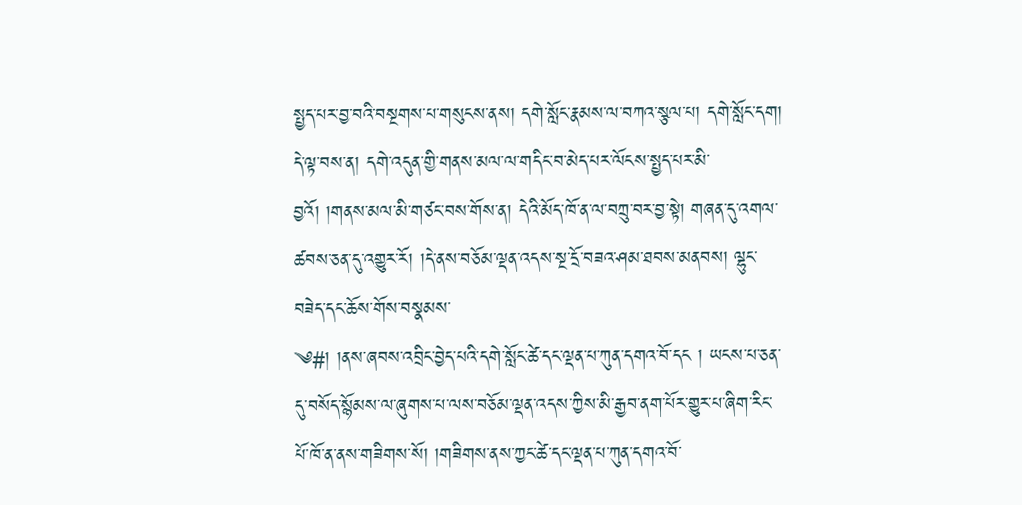སྤྱད་པར་བྱ་བའི་བསྔགས་པ་གསུངས་ནས། དགེ་སློང་རྣམས་ལ་བཀའ་སྩལ་པ། དགེ་སློང་དག། དེ་ལྟ་བས་ན། དགེ་འདུན་གྱི་གནས་མལ་ལ་གདིང་བ་མེད་པར་ལོངས་སྤྱད་པར་མི་བྱའོ། །གནས་མལ་མི་གཙང་བས་གོས་ན། དེའི་མོད་ཁོ་ན་ལ་བཀྲུ་བར་བྱ་སྟེ། གཞན་དུ་འགལ་ཚབས་ཅན་དུ་འགྱུར་རོ། །དེ་ནས་བཅོམ་ལྡན་འདས་སྔ་དྲོ་བཟའ་ཤམ་ཐབས་མནབས། ལྷུང་བཟེད་དང་ཆོས་གོས་བསྣམས་
༄#། །ནས་ཞབས་འབྲིང་བྱེད་པའི་དགེ་སློང་ཚེ་དང་ལྡན་པ་ཀུན་དགའ་བོ་དང ། ཡངས་པ་ཅན་དུ་བསོད་སྙོམས་ལ་ཞུགས་པ་ལས་བཅོམ་ལྡན་འདས་ཀྱིས་མི་རྒྱབ་ནག་པོར་གྱུར་པ་ཞིག་རིང་པོ་ཁོ་ན་ནས་གཟིགས་སོ། །གཟིགས་ནས་ཀྱང་ཚེ་དང་ལྡན་པ་ཀུན་དགའ་བོ་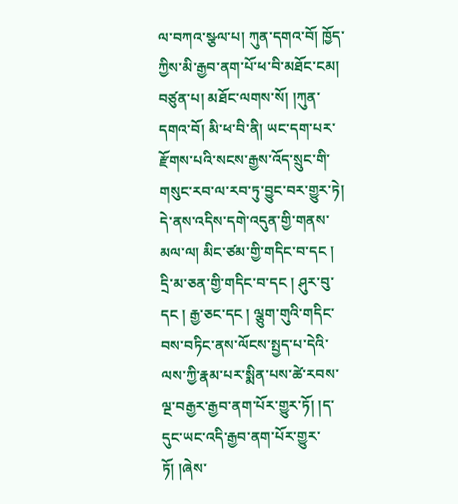ལ་བཀའ་སྩལ་པ། ཀུན་དགའ་བོ། ཁྱོད་ཀྱིས་མི་རྒྱབ་ནག་པོ་ཕ་བི་མཐོང་ངམ། བཙུན་པ། མཐོང་ལགས་སོ། །ཀུན་དགའ་བོ། མི་ཕ་བི་ནི། ཡང་དག་པར་རྫོགས་པའི་སངས་རྒྱས་འོད་སྲུང་གི་གསུང་རབ་ལ་རབ་ཏུ་བྱུང་བར་གྱུར་ཏེ། དེ་ནས་འདིས་དགེ་འདུན་གྱི་གནས་མལ་ལ། མིང་ཙམ་གྱི་གདིང་བ་དང ། དྲི་མ་ཅན་གྱི་གདིང་བ་དང ། ཤུར་བུ་དང ། རྒྱ་ཅང་དང ། ལྕུག་གུའི་གདིང་བས་བཏིང་ནས་ལོངས་སྤྱད་པ་དེའི་ལས་ཀྱི་རྣམ་པར་སྨིན་པས་ཚེ་རབས་ལྔ་བརྒྱར་རྒྱབ་ནག་པོར་གྱུར་ཏོ། །ད་དུང་ཡང་འདི་རྒྱབ་ནག་པོར་གྱུར་ཏོ། །ཞེས་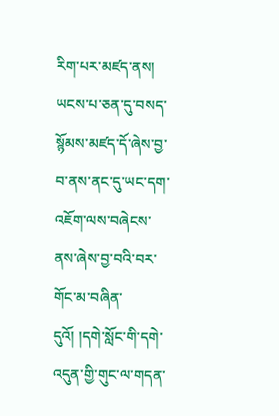རིག་པར་མཛད་ནས། ཡངས་པ་ཅན་དུ་བསད་སྙོམས་མཛད་དོ་ཞེས་བྱ་བ་ནས་ནང་དུ་ཡང་དག་འཇོག་ལས་བཞེངས་ནས་ཞེས་བྱ་བའི་བར་གོང་མ་བཞིན་དུའོ། །དགེ་སློང་གི་དགེ་འདུན་གྱི་གུང་ལ་གདན་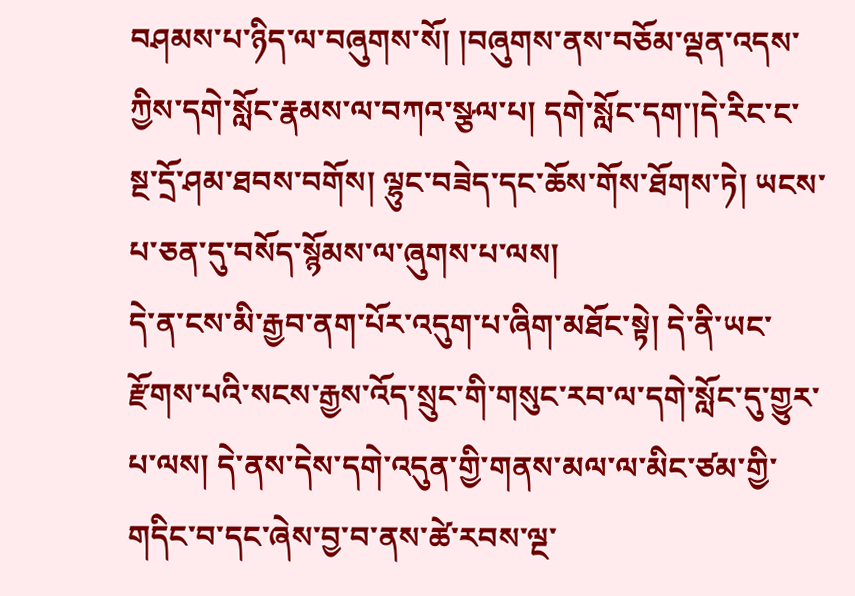བཤམས་པ་ཉིད་ལ་བཞུགས་སོ། །བཞུགས་ནས་བཅོམ་ལྡན་འདས་ཀྱིས་དགེ་སློང་རྣམས་ལ་བཀའ་སྩལ་པ། དགེ་སློང་དག་།དེ་རིང་ང་སྔ་དྲོ་ཤམ་ཐབས་བགོས། ལྷུང་བཟེད་དང་ཆོས་གོས་ཐོགས་ཏེ། ཡངས་པ་ཅན་དུ་བསོད་སྙོམས་ལ་ཞུགས་པ་ལས།
དེ་ན་ངས་མི་རྒྱབ་ནག་པོར་འདུག་པ་ཞིག་མཐོང་སྟེ། དེ་ནི་ཡང་རྫོགས་པའི་སངས་རྒྱས་འོད་སྲུང་གི་གསུང་རབ་ལ་དགེ་སློང་དུ་གྱུར་པ་ལས། དེ་ནས་དེས་དགེ་འདུན་གྱི་གནས་མལ་ལ་མིང་ཙམ་གྱི་གདིང་བ་དང་ཞེས་བྱ་བ་ནས་ཚེ་རབས་ལྔ་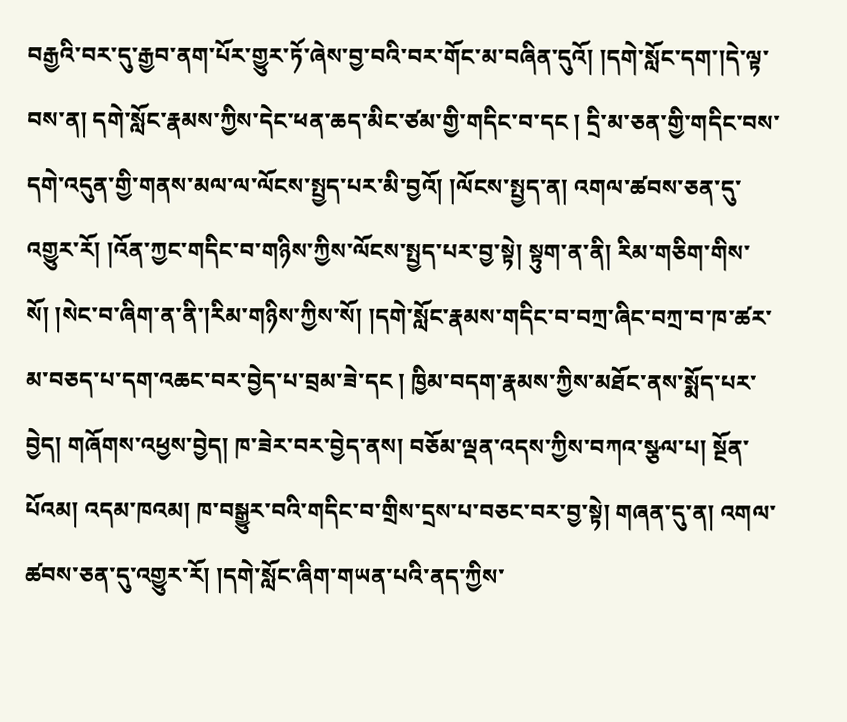བརྒྱའི་བར་དུ་རྒྱབ་ནག་པོར་གྱུར་ཏོ་ཞེས་བྱ་བའི་བར་གོང་མ་བཞིན་དུའོ། །དགེ་སློང་དག་།དེ་ལྟ་བས་ན། དགེ་སློང་རྣམས་ཀྱིས་དེང་ཕན་ཆད་མིང་ཙམ་གྱི་གདིང་བ་དང ། དྲི་མ་ཅན་གྱི་གདིང་བས་དགེ་འདུན་གྱི་གནས་མལ་ལ་ལོངས་སྤྱད་པར་མི་བྱའོ། །ལོངས་སྤྱད་ན། འགལ་ཚབས་ཅན་དུ་འགྱུར་རོ། །འོན་ཀྱང་གདིང་བ་གཉིས་ཀྱིས་ལོངས་སྤྱད་པར་བྱ་སྟེ། སྟུག་ན་ནི། རིམ་གཅིག་གིས་སོ། །སེང་བ་ཞིག་ན་ནི་།རིམ་གཉིས་ཀྱིས་སོ། །དགེ་སློང་རྣམས་གདིང་བ་བཀྲ་ཞིང་བཀྲ་བ་ཁ་ཚར་མ་བཅད་པ་དག་འཆང་བར་བྱེད་པ་བྲམ་ཟེ་དང ། ཁྱིམ་བདག་རྣམས་ཀྱིས་མཐོང་ནས་སྨོད་པར་བྱེད། གཞོགས་འཕྱས་བྱེད། ཁ་ཟེར་བར་བྱེད་ནས། བཅོམ་ལྡན་འདས་ཀྱིས་བཀའ་སྩལ་པ། སྔོན་པོའམ། འདམ་ཁའམ། ཁ་བསྒྱུར་བའི་གདིང་བ་གྲིས་དྲས་པ་བཅང་བར་བྱ་སྟེ། གཞན་དུ་ན། འགལ་ཚབས་ཅན་དུ་འགྱུར་རོ། །དགེ་སློང་ཞིག་གཡན་པའི་ནད་ཀྱིས་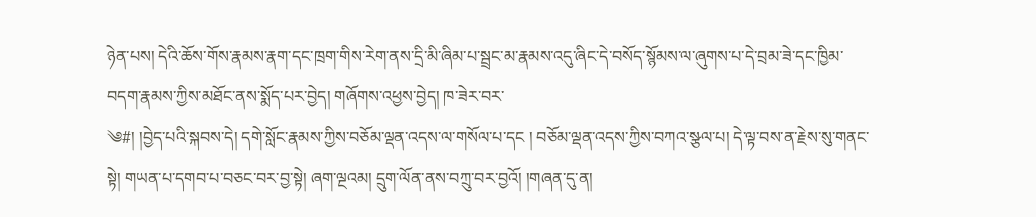ཉེན་པས། དེའི་ཆོས་གོས་རྣམས་རྣག་དང་ཁྲག་གིས་རེག་ནས་དྲི་མི་ཞིམ་པ་སྦྲང་མ་རྣམས་འདུ་ཞིང་དེ་བསོད་སྙོམས་ལ་ཞུགས་པ་དེ་བྲམ་ཟེ་དང་ཁྱིམ་བདག་རྣམས་ཀྱིས་མཐོང་ནས་སྨོད་པར་བྱེད། གཞོགས་འཕྱས་བྱེད། ཁ་ཟེར་བར་
༄#། །བྱེད་པའི་སྐབས་དེ། དགེ་སློང་རྣམས་ཀྱིས་བཅོམ་ལྡན་འདས་ལ་གསོལ་པ་དང ། བཅོམ་ལྡན་འདས་ཀྱིས་བཀའ་སྩལ་པ། དེ་ལྟ་བས་ན་རྗེས་སུ་གནང་སྟེ། གཡན་པ་དགབ་པ་བཅང་བར་བྱ་སྟེ། ཞག་ལྔའམ། དྲུག་ལོན་ནས་བཀྲུ་བར་བྱའོ། །གཞན་དུ་ན།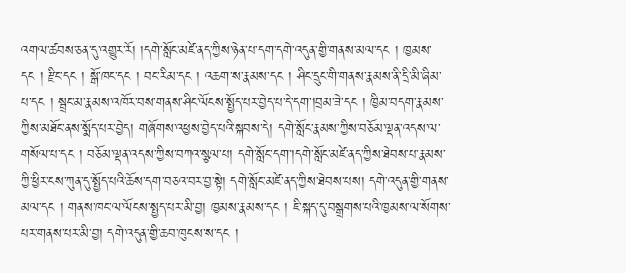འགལ་ཚབས་ཅན་དུ་འགྱུར་རོ། །དགེ་སློང་མཛེ་ནད་ཀྱིས་ཉེན་པ་དག་དགེ་འདུན་གྱི་གནས་མལ་དང ། ཁྱམས་དང ། རྫིང་དང ། སྒོ་ཁང་དང ། བང་རིམ་དང ། འཆག་ས་རྣམས་དང ། ཤིང་དྲུང་གི་གནས་རྣམས་ནི་དྲི་མི་ཞིམ་པ་དང ། སྦྲང་མ་རྣམས་འཁོར་བས་གནས་ཤིང་ལོངས་སྤྱོད་པར་བྱེད་པ་དེ་དག་།བྲམ་ཟེ་དང ། ཁྱིམ་བདག་རྣམས་ཀྱིས་མཐོང་ནས་སྨོད་པར་བྱེད། གཞོགས་འཕྱས་བྱེད་པའི་སྐབས་དེ། དགེ་སློང་རྣམས་ཀྱིས་བཅོམ་ལྡན་འདས་ལ་གསོལ་པ་དང ། བཅོམ་ལྡན་འདས་ཀྱིས་བཀའ་སྩལ་པ། དགེ་སློང་དག་།དགེ་སློང་མཛེ་ནད་ཀྱིས་ཐེབས་པ་རྣམས་ཀྱི་ཕྱིར་ངས་ཀུན་དུ་སྤྱོད་པའི་ཆོས་དག་བཅའ་བར་བྱ་སྟེ། དགེ་སློང་མཛེ་ནད་ཀྱིས་ཐེབས་པས། དགེ་འདུན་གྱི་གནས་མལ་དང ། གནས་ཁང་ལ་ལོངས་སྤྱད་པར་མི་བྱ། ཁྱམས་རྣམས་དང ། ཇི་སྐད་དུ་བསྒྲགས་པའི་ཁྱམས་ལ་སོགས་པར་གནས་པར་མི་བྱ། དགེ་འདུན་གྱི་ཆབ་ཁུངས་ས་དང །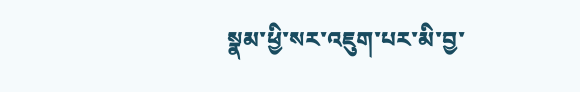སྣམ་ཕྱི་སར་འཇུག་པར་མི་བྱ་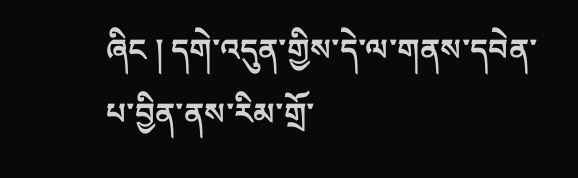ཞིང ། དགེ་འདུན་གྱིས་དེ་ལ་གནས་དབེན་པ་བྱིན་ནས་རིམ་གྲོ་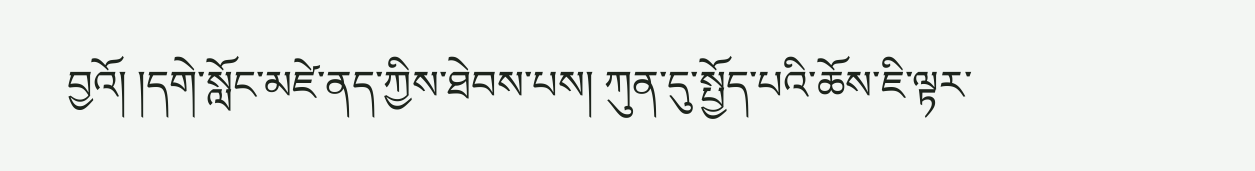བྱའོ། །དགེ་སློང་མཛེ་ནད་ཀྱིས་ཐེབས་པས། ཀུན་དུ་སྤྱོད་པའི་ཆོས་ཇི་ལྟར་